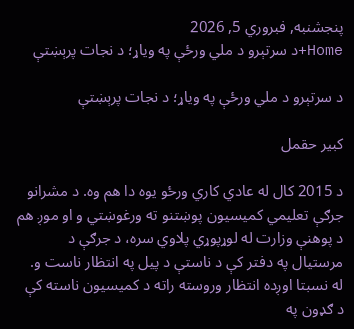پنجشنبه, فبروري 5, 2026
Home+د سرتېرو د ملي ورځې په ویاړ؛ د نجات پرېښتې

د سرتېرو د ملي ورځې په ویاړ؛ د نجات پرېښتې

کبیر حقمل

د 2015 کال له عادي کاري ورځو یوه دا هم وه. د مشرانو جرګې تعلیمي کمیسیون پوښتنو ته ورغوښتي و او موږ هم د پوهنې وزارت له لوړپوړي پلاوي سره، د جرګې د مرستیال په دفتر کې د ناستې د پیل په انتظار ناست و. له نسبتا اوږده انتظار وروسته راته د کمیسیون ناسته کې د ګډون په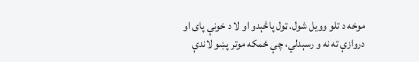موخه د تلو وویل شول. ټول پاڅېدو او لا د خونې پای او دروازې ته نه و رسېدلي، چې ځمکه موتر پښو لاندې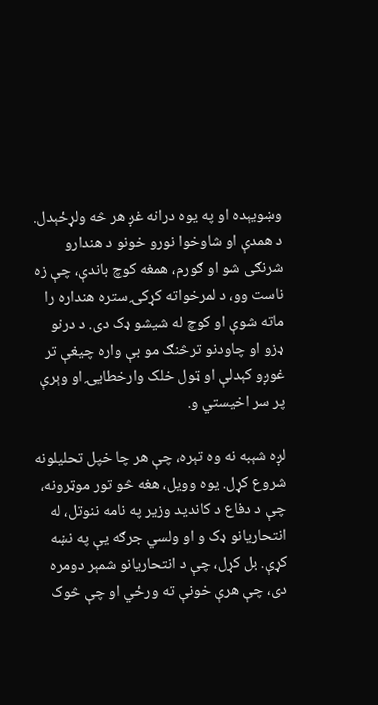وښویېده او په یوه درانه غږ هر څه ولړځېدل. د همدې او شاوخوا نورو خونو د هندارو شرنګی شو او ګورم، همغه کوچ باندې، چې زه ناست وو، د لمرخواته کړکۍ ستره هنداره را ماته شوې او کوچ له شیشو ډک دی. د درنو ډزو او چاودنو ترڅنګ مو بې واره چیغې تر غوږو کېدلې او ټول خلک وارخطایۍ او وېرې پر سر اخیستي و.

لږه شېبه نه وه تېره، چې هر چا خپل تحلیلونه شروع کړل. یوه وویل، هغه څو تور موټرونه، چې د دفاع د کاندید وزیر په نامه ننوتل، له انتحاریانو ډک و او ولسي جرګه یې په نښه کړې. بل کړل، چې د انتحاریانو شمېر دومره دی، چې هرې خونې ته ورځي او چې څوک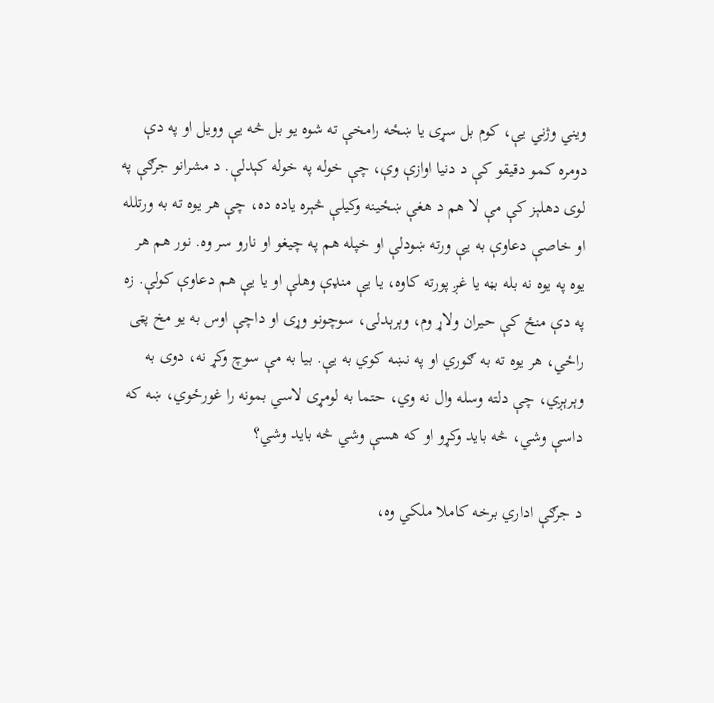ویني وژني یې، کوم بل سړی یا ښځه رامخې ته شوه یو بل څه یې وویل او په دې دومره کمو دقیقو کې د دنیا اوازې وې، چې خوله په خوله کېدلې. د مشرانو جرګې په لوی دهلېز کې مې لا هم د هغې ښځینه وکیلې څېره یاده ده، چې هر یوه ته به ورتلله او خاصې دعاوې به یې ورته ښودلې او خپله هم په چیغو او نارو سر وه. نور هم هر یوه په یوه نه بله بڼه یا غږ پورته کاوه، یا یې منډې وهلې او یا یې هم دعاوې کولې. زه په دې منځ کې حیران ولاړ وم، وېرېدلی، سوچونو وړی او داچې اوس به یو مخ پټی راځي، هر یوه ته به ګوري او په نښه کوي به یې. بیا به مې سوچ وکړ نه، دوی به وېرېږي، چې دلته وسله وال نه وي، حتما به لومړی لاسي بمونه را غورځوي، ښه که داسې وشي، څه باید وکړو او که هسې وشي څه باید وشي؟

د جرګې اداري برخه کاملا ملکي وه،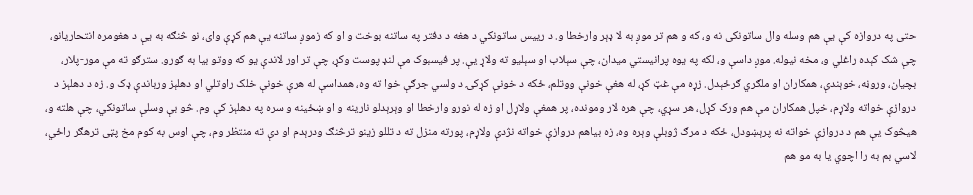حتی په دروازه کې یې هم وسله وال ساتونکی نه و، که و هم تر موږ به لا ډېر وارخطا و. د رییس ساتونکي د هغه د دفتر په ساتنه بوخت و او که زموږ ساتنه یې هم کړې وای، نو څنګه به یې د هغومره انتحاریانو، چې شک کېده راغلي و، مخه نیوله. موږ داسې و، لکه په یوه پرانیستي میدان، چې سېلاب او سېلیو ته ولاړ یې. پر فیسبوک مې لنډ پوست وکړ، چې تر اور لاندې یو که ووتو بیا به ګورو. سترګو ته مې مور-پلار، بچیان، وروڼه، خوېندې، همکاران او ملګري ګرځېدل. زړه مې غټ کړ، له هغې خونې ووتلم، ځکه د خونې کړکۍ د ولسي جرګې خوا ته وه، همداسې له هرې خونې خلک راوتلي او دهلېز ورباندې ډک و. زه د دهلېز د دروازې خواته ولاړم، خپل همکاران مې هم ورک کړل، هر سړي، چې هره لار ومونده، پر همغې ولاړل او زه له نورو وارخطا او وېرېدلو نارینه و او ښځینه و سره په دهلېز کې وم. څو بې وسلې ساتونکي، چې هلته و، هیڅوک یې هم د دروازې خواته نه پرېښودل، ځکه د مرګ ژوبلې وېره وه، زه بیاهم دروازې خواته نژدې ولاړم، پورته منزل ته د تللو زینو ترڅنګ ودرېدم او دې ته منتظر وم، چې اوس به کوم مخ پټی ترهګر راځي، لاسي بم به را اچوي یا به مو هم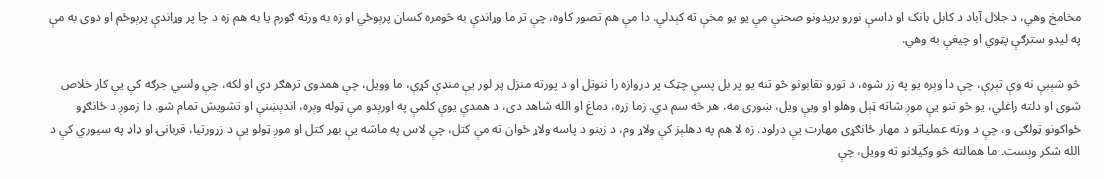مخامخ وهي، د جلال آباد د کابل بانک او داسې نورو بریدونو صحنې مې یو یو مخې ته کېدلې. دا مې هم تصور کاوه، چې تر ما وړاندې به څومره کسان پرېوځي او زه به ورته ګورم یا به هم زه د چا پر وړاندې پرېوځم او دوی به مې په لیدو سترګې پټوي او چیغې به وهي.

څو شېبې نه وې تېرې، چې دا وېره یو په زر شوه، د تورو نقابونو څو تنه یو پر بل پسې چټک پر دروازه را ننوتل او د پورته منزل پر لور یې منډې کړې، ما وویل، چې همدوی ترهګر دي او لکه، چې ولسي جرګه کې یې کار خلاص شوی او دلته راغلي، یو څو تنو یې موږ شاته ټېل وهلو او ویې ویل، ښوری مه، هر څه سم دي. زما زړه، دماغ او الله شاهد دی، د همدې یوې کلمې په اورېدو مې ټوله وېره، اندېښنې او تشویش تمام شو. دا زموږ د ځانګړو ځواکونو ټولګی و، چې د ورته عملیاتو د مهار ځانګړی مهارت یې درلود. زه لا هم په دهلېز کې ولاړ وم، د زینو د پاسه ولاړ ځوان ته مې کتل، چې لاس په ماشه یې بهر کتل او موږ ټولو یې د زړورتیا، قربانۍ او ډاډ په سیوري کې د الله شکر وېست. ما همالته څو وکیلانو ته وویل، چې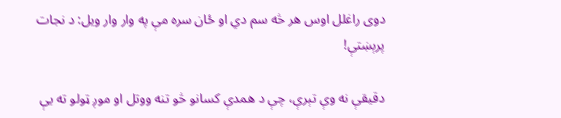دوی راغلل اوس هر څه سم دي او ځان سره مې په وار وار ویل: د نجات پرېښتې!

دقیقې نه وې تېرې، چې د همدې کسانو څو تنه ووتل او موږ ټولو ته یې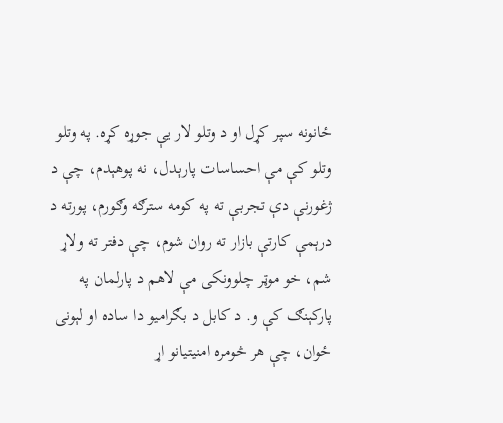ځانونه سپر کړل او د وتلو لار یې جوړه کړه. په وتلو وتلو کې مې احساسات پارېدل، نه پوهېدم، چې د ژغورنې دې تجربې ته په کومه سترګه وګورم، پورته د درېمې کارتې بازار ته روان شوم، چې دفتر ته ولاړ شم، خو موټر چلوونکی مې لاهم د پارلمان په پارکېنګ کې و. د کابل د بګرامیو دا ساده او لېونی ځوان، چې هر څومره امنیتیانو اړ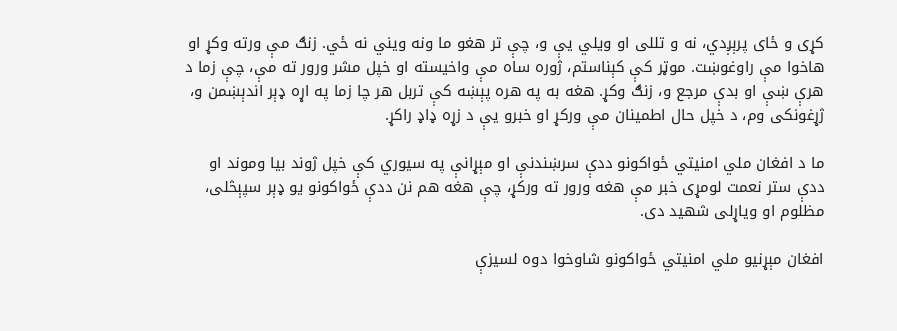کړی و ځای پرېږدي، نه و تللی او ویلي یې و، چې تر هغو ما ونه ويني نه ځي. زنګ مې ورته وکړ او هاخوا مې راوغوښت. موټر کې کېناستم، ژوره ساه مې واخیسته او خپل مشر ورور ته مې، چې زما د هرې ښې او بدې مرجع و، زنګ وکړ. هغه به په هره پېښه کې تربل هر چا زما په اړه ډېر اندېښمن و، ژړغونکی وم، د خپل حال اطمینان مې ورکړ او خبرو یې د زړه ډاډ راکړ.

ما د افغان ملي امنیتي ځواکونو ددې سرښندنې او مېړانې په سیوري کې خپل ژوند بیا وموند او ددې ستر نعمت لومړی خبر مې هغه ورور ته ورکړ، چې هغه هم نن ددې ځواکونو یو ډېر سپېڅلی، مظلوم او ویاړلی شهید دی.

افغان مېړنیو ملي امنیتي ځواکونو شاوخوا دوه لسیزې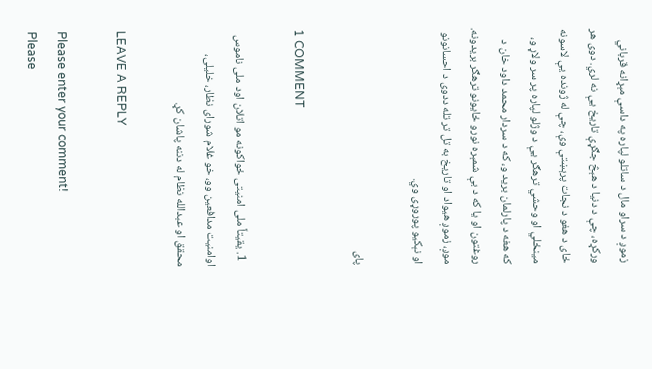زموږ د سراو مال د ساتلو لپاره په داسې مېړانه قرباني ورکړه، چې د دنیا د هېڅ جګړې تاریخ یې نه لري. دوی هر ځای د هغو د نجات پرېښتې وې، چې له ژونده یې لاسونه مینځلي او وحشي ترهګر یې د وژلو لپاره پر سر ولاړ و، که هغه د پارلمان برید و، که د سردار محمد داود خان د روغتون او یا که د بې شمېره نورو ځایونو ترهګر بریدونه. موږ، زموږ هیواد او تاریخ به تل تر تله ددوی د احسانونو او نېکیو پوروړی وي.

پای

1 COMMENT

  1. یقیتاً ملی امنیتی ځواکونه مو اتلان اود ملی ناموس اوامنیت مدافعین وو، خو غلام شورای نظار، خلیلی، محقق او عبدالله نظام له دننه پاشان کړ.

LEAVE A REPLY

Please enter your comment!
Please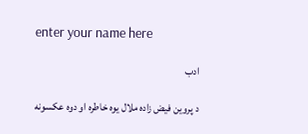enter your name here

ادب

د پروین فیض زاده ملال یوه خاطره او دوه عکسونه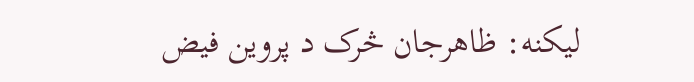لیکنه: ظاهرجان څرک د پروين فيض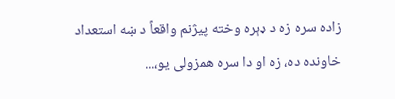زاده سره زه د ډېره وخته پيژنم واقعاً د ښه استعداد خاونده ده، زه او دا سره همزولی يو،...